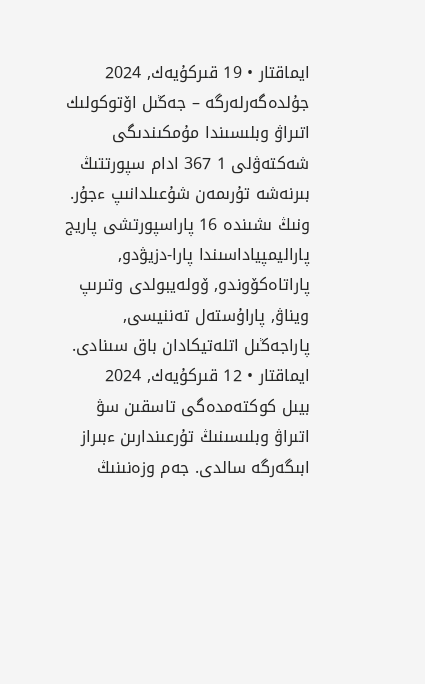ايماقتار • 19 قىركۇيەك, 2024
جۇلدەگەرلەرگە – جەڭىل اۆتوكولىك
اتىراۋ وبلىسىندا مۇمكىندىگى شەكتەۋلى 1 367 ادام سپورتتىڭ بىرنەشە تۇرىمەن شۇعىلدانىپ ءجۇر. ونىڭ ىشىندە 16 پاراسپورتشى پاريج پاراليمپياداسىندا پارا-دزيۋدو, پاراتاەكۆوندو, ۆولەيبولدى وتىرىپ ويناۋ, پاراۇستەل تەننيسى, پاراجەڭىل اتلەتيكادان باق سىنادى.
ايماقتار • 12 قىركۇيەك, 2024
بيىل كوكتەمدەگى تاسقىن سۋ اتىراۋ وبلىسىنىڭ تۇرعىندارىن ءبىراز ابىگەرگە سالدى. جەم وزەنىنىڭ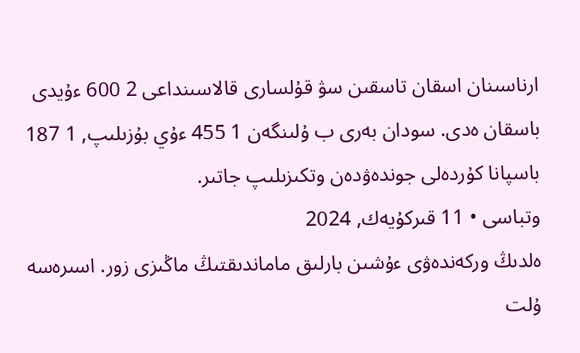ارناسىنان اسقان تاسقىن سۋ قۇلسارى قالاسىنداعى 2 600 ءۇيدى باسقان ەدى. سودان بەرى ب ۇلىنگەن 1 455 ءۇي بۇزىلىپ, 1 187 باسپانا كۇردەلى جوندەۋدەن وتكىزىلىپ جاتىر.
وتباسى • 11 قىركۇيەك, 2024
ەلدىڭ وركەندەۋى ءۇشىن بارلىق ماماندىقتىڭ ماڭىزى زور. اسىرەسە ۇلت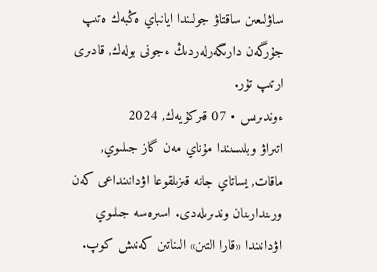ساۋلىعىن ساقتاۋ جولىندا ايانباي ەڭبەك ەتىپ جۇرگەن دارىگەرلەردىڭ ءجونى بولەك, قادىرى ارتىپ تۇر.
ءوندىرىس • 07 قىركۇيەك, 2024
اتىراۋ وبلىسىندا مۇناي مەن گاز جىلىوي, ماقات, يساتاي جانە قىزىلقوعا اۋدانىنداعى كەن ورىندارىنان وندىرىلەدى. اسىرەسە جىلىوي اۋدانىندا «قارا التىن» الىناتىن كەنىش كوپ.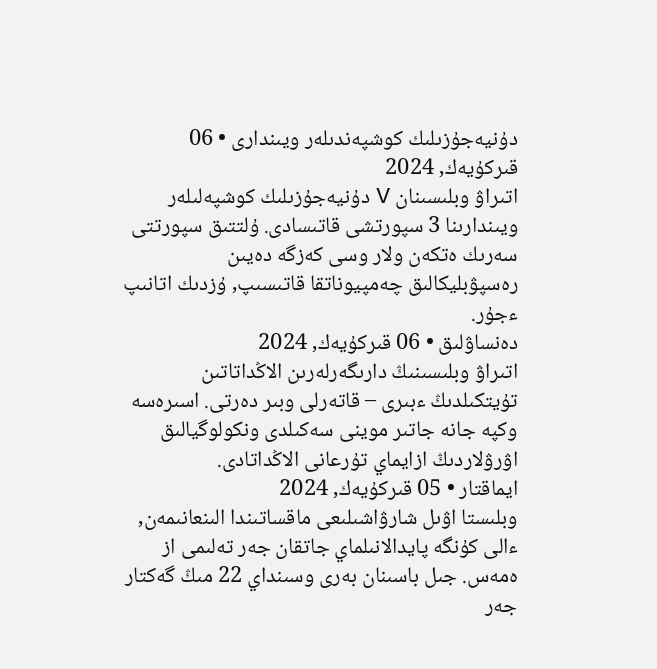دۇنيەجۇزىلىك كوشپەندىلەر ويىندارى • 06 قىركۇيەك, 2024
اتىراۋ وبلىسىنان V دۇنيەجۇزىلىك كوشپەلىلەر ويىندارىنا 3 سپورتشى قاتىسادى. ۇلتتىق سپورتتى سەرىك ەتكەن ولار وسى كەزگە دەيىن رەسپۋبليكالىق چەمپيوناتقا قاتىسىپ, ۇزدىك اتانىپ ءجۇر.
دەنساۋلىق • 06 قىركۇيەك, 2024
اتىراۋ وبلىسىنىڭ دارىگەرلەرىن الاڭداتاتىن تۇيتكىلدىڭ ءبىرى – قاتەرلى وبىر دەرتى. اسىرەسە وكپە جانە جاتىر موينى سەكىلدى ونكولوگيالىق اۋرۋلاردىڭ ازايماي تۇرعانى الاڭداتادى.
ايماقتار • 05 قىركۇيەك, 2024
وبلىستا اۋىل شارۋاشىلىعى ماقساتىندا الىنعانىمەن, ءالى كۇنگە پايدالانىلماي جاتقان جەر تەلىمى از ەمەس. جىل باسىنان بەرى وسىنداي 22 مىڭ گەكتار جەر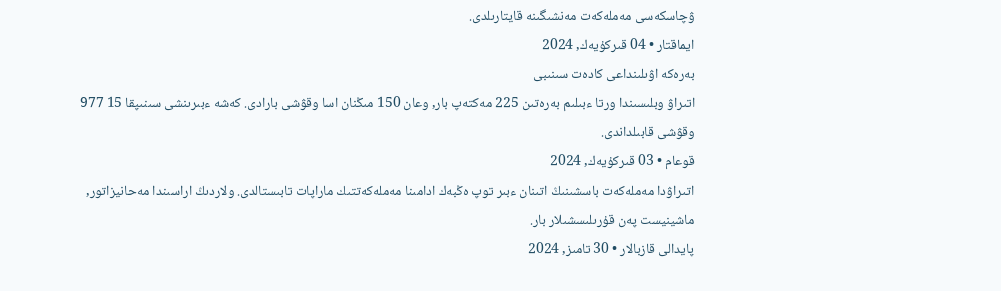ۋچاسكەسى مەملەكەت مەنشىگىنە قايتارىلدى.
ايماقتار • 04 قىركۇيەك, 2024
بەرەكە اۋىلىنداعى كادەت سىنىبى
اتىراۋ وبلىسىندا ورتا ءبىلىم بەرەتىن 225 مەكتەپ بار, وعان 150 مىڭنان اسا وقۋشى بارادى. كەشە ءبىرىنشى سىنىپقا 15 977 وقۋشى قابىلداندى.
قوعام • 03 قىركۇيەك, 2024
اتىراۋدا مەملەكەت باسشىنىڭ اتىنان ءبىر توپ ەڭبەك ادامىنا مەملەكەتتىك ماراپات تابىستالدى. ولاردىڭ اراسىندا مەحانيزاتور, ماشينيست پەن قۇرىلىسشىلار بار.
پايدالى قازبالار • 30 تامىز, 2024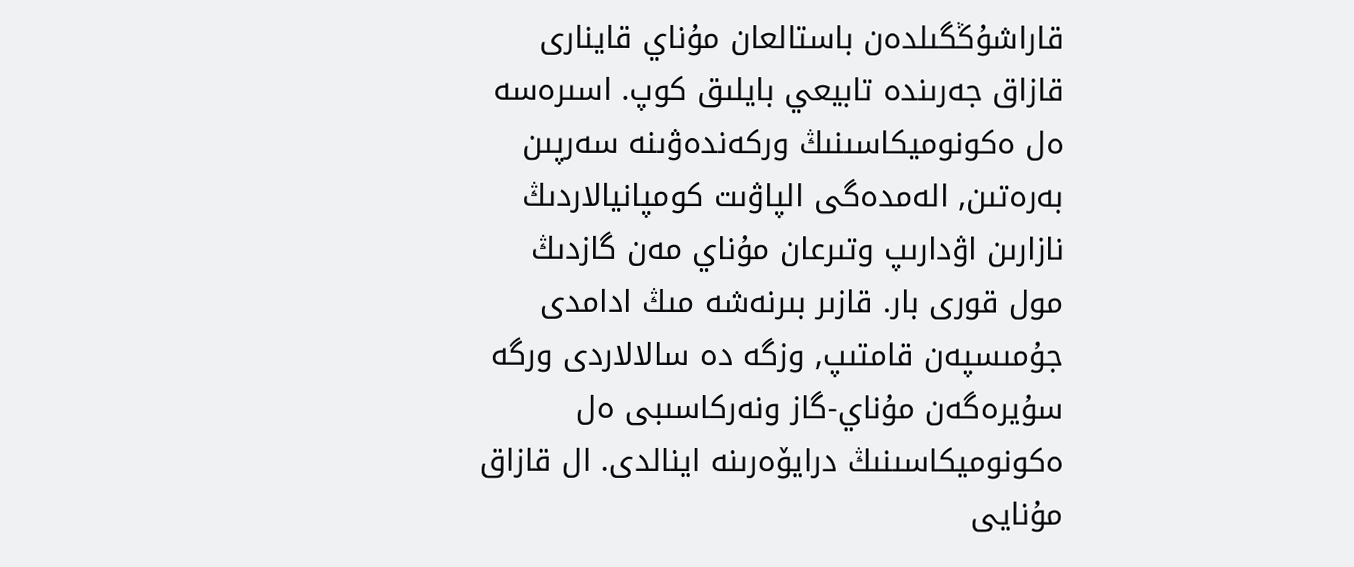قاراشۇڭگىلدەن باستالعان مۇناي قاينارى
قازاق جەرىندە تابيعي بايلىق كوپ. اسىرەسە ەل ەكونوميكاسىنىڭ وركەندەۋىنە سەرپىن بەرەتىن, الەمدەگى الپاۋىت كومپانيالاردىڭ نازارىن اۋدارىپ وتىرعان مۇناي مەن گازدىڭ مول قورى بار. قازىر بىرنەشە مىڭ ادامدى جۇمىسپەن قامتىپ, وزگە دە سالالاردى ورگە سۇيرەگەن مۇناي-گاز ونەركاسىبى ەل ەكونوميكاسىنىڭ درايۆەرىنە اينالدى. ال قازاق مۇنايى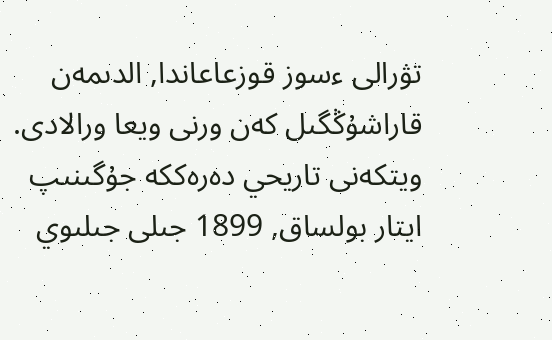تۋرالى ءسوز قوزعاعاندا, الدىمەن قاراشۇڭگىل كەن ورنى ويعا ورالادى. ويتكەنى تاريحي دەرەككە جۇگىنىپ ايتار بولساق, 1899 جىلى جىلىوي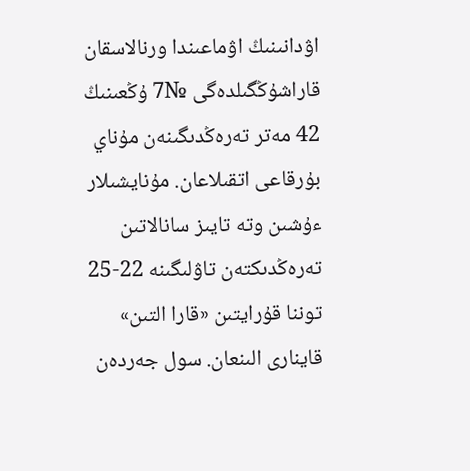اۋدانىنىڭ اۋماعىندا ورنالاسقان قاراشۇڭگىلدەگى №7 ۇڭعىنىڭ 42 مەتر تەرەڭدىگىنەن مۇناي بۇرقاعى اتقىلاعان. مۇنايشىلار ءۇشىن وتە تايىز سانالاتىن تەرەڭدىكتەن تاۋلىگىنە 22-25 توننا قۇرايتىن «قارا التىن» قاينارى الىنعان. سول جەردەن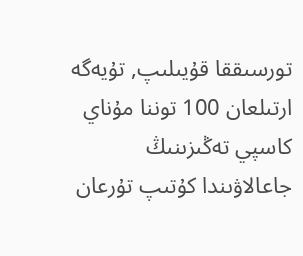تورسىققا قۇيىلىپ, تۇيەگە ارتىلعان 100 توننا مۇناي كاسپي تەڭىزىنىڭ جاعالاۋىندا كۇتىپ تۇرعان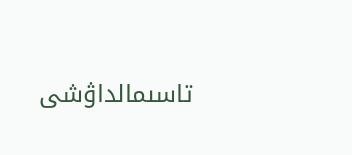تاسىمالداۋشى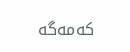كەمەگە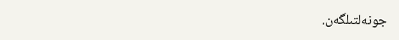جونەلتىلگەن.